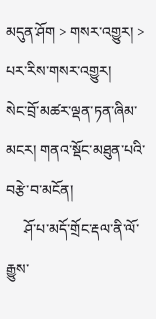མདུན་ཤོག > གསར་འགྱུར། > པར་རིས་གསར་འགྱུར།
སེང་བྲོ་མཚར་ལྡན་ཏན་ཞིམ་མངར། གནའ་སྡོང་མཐུན་པའི་བརྩེ་བ་མངོན།
     ཤོ་པ་མདོ་གྲོང་རྡལ་ནི་ལོ་རྒྱུས་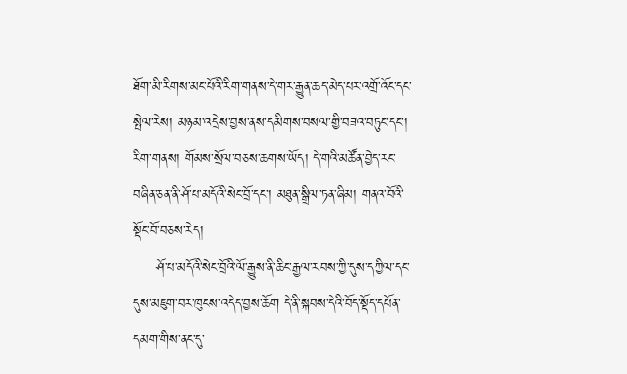ཐོག་མི་རིགས་མང་པོའི་རིག་གནས་དེ་གར་རྒྱུན་ཆད་མེད་པར་འགྲོ་འོང་དང་སྤེལ་རེས། མཉམ་འདྲེས་བྱས་ནས་དམིགས་བསལ་གྱི་བཟའ་བཏུང་དང་། རིག་གནས། གོམས་སྲོལ་བཅས་ཆགས་ཡོད། དེ་གའི་མཚོན་བྱེད་རང་བཞིན་ཅན་ནི་ཤོ་པ་མདོའི་སེང་བྲོ་དང་། མཐུན་སྒྲིལ་ཏན་ཞིམ། གནའ་བོའི་སྡོང་བོ་བཅས་རེད།
     ཤོ་པ་མདོའི་སེང་བྲོའི་ལོ་རྒྱུས་ནི་ཆིང་རྒྱལ་རབས་ཀྱི་དུས་དཀྱིལ་དང་དུས་མཇུག་བར་ཁུངས་འདེད་བྱས་ཆོག དེ་ནི་སྐབས་དེའི་བོད་སྡོད་དཔོན་དམག་གིས་ནང་དུ་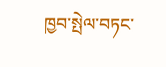ཁྱབ་སྤེལ་བཏང་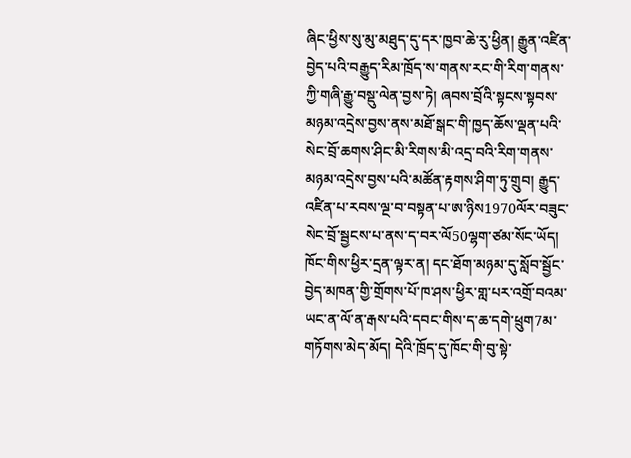ཞིང་ཕྱིས་སུ་མུ་མཐུད་དུ་དར་ཁྱབ་ཆེ་རུ་ཕྱིན། རྒྱུན་འཛིན་བྱེད་པའི་བརྒྱུད་རིམ་ཁྲོད་ས་གནས་རང་གི་རིག་གནས་ཀྱི་གཞི་རྒྱུ་བསྡུ་ལེན་བྱས་ཏེ། ཞབས་བྲོའི་སྟངས་སྟབས་མཉམ་འདྲེས་བྱས་ནས་མཐོ་སྒང་གི་ཁྱད་ཆོས་ལྡན་པའི་སེང་བྲོ་ཆགས་ཤིང་མི་རིགས་མི་འདྲ་བའི་རིག་གནས་མཉམ་འདྲེས་བྱས་པའི་མཚོན་རྟགས་ཤིག་ཏུ་གྲུབ། རྒྱུད་འཛིན་པ་རབས་ལྔ་བ་བསྟན་པ་ཨ་ཉིས1970ལོར་བཟུང་སེང་བྲོ་སྦྱངས་པ་ནས་ད་བར་ལོ50ལྷག་ཙམ་སོང་ཡོད། ཁོང་གིས་ཕྱིར་དྲན་ལྟར་ན། དང་ཐོག་མཉམ་དུ་སློབ་སྦྱོང་བྱེད་མཁན་གྱི་གྲོགས་པོ་ཁ་ཤས་ཕྱིར་གླ་པར་འགྲོ་བའམ་ཡང་ན་ལོ་ན་རྒས་པའི་དབང་གིས་ད་ཆ་དགེ་ཕྲུག7མ་གཏོགས་མེད་མོད། དེའི་ཁྲོད་དུ་ཁོང་གི་བུ་སྟེ་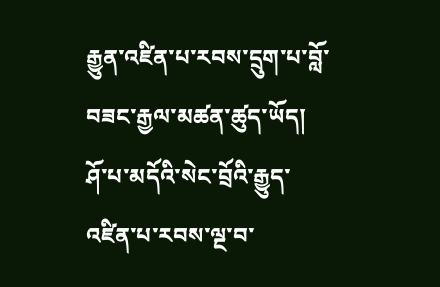རྒྱུན་འཛིན་པ་རབས་དྲུག་པ་བློ་བཟང་རྒྱལ་མཚན་ཚུད་ཡོད།
ཤོ་པ་མདོའི་སེང་བྲོའི་རྒྱུད་འཛིན་པ་རབས་ལྔ་བ་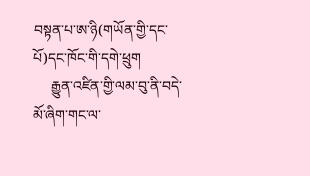བསྟན་པ་ཨ་ཉི(གཡོན་གྱི་དང་པོ)དང་ཁོང་གི་དགེ་ཕྲུག
     རྒྱུན་འཛིན་གྱི་ལམ་བུ་ནི་བདེ་མོ་ཞིག་གང་ལ་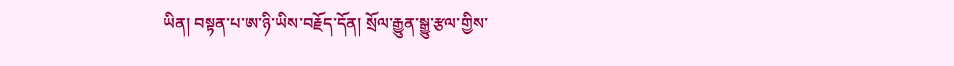ཡིན། བསྟན་པ་ཨ་ཉི་ཡིས་བརྗོད་དོན། སྲོལ་རྒྱུན་སྒྱུ་རྩལ་གྱིས་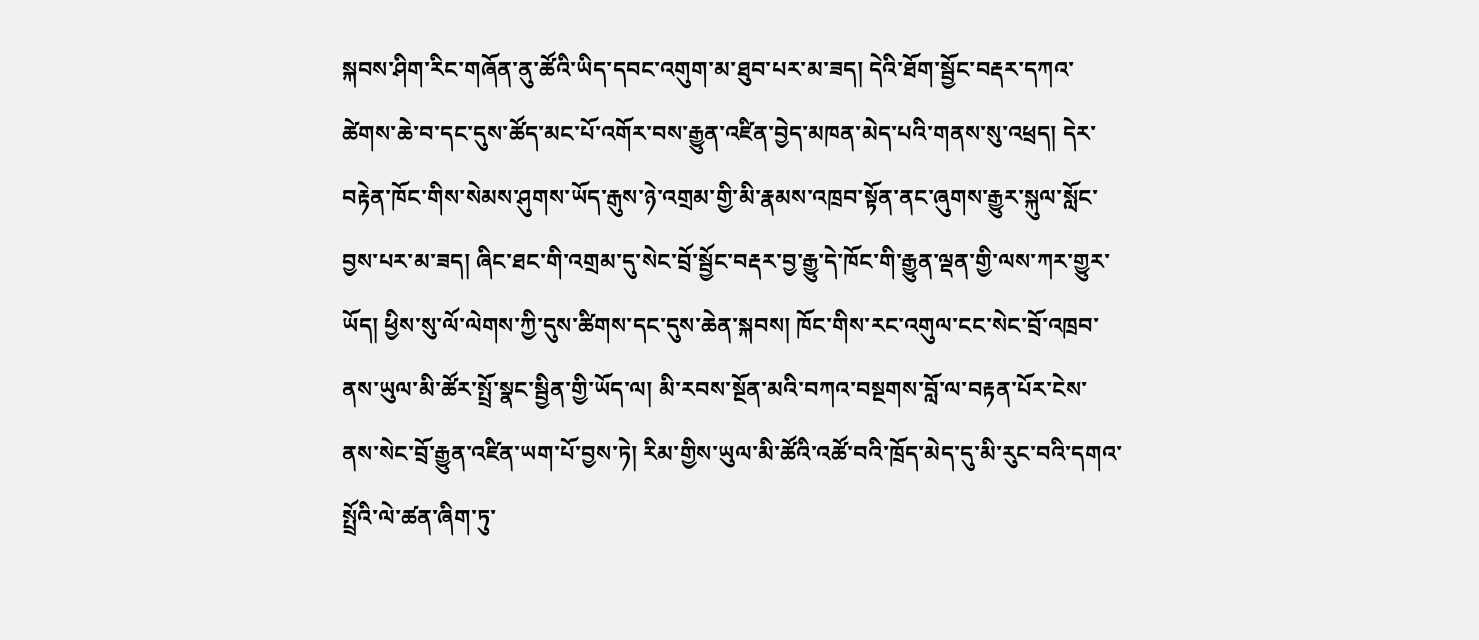སྐབས་ཤིག་རིང་གཞོན་ནུ་ཚོའི་ཡིད་དབང་འགུག་མ་ཐུབ་པར་མ་ཟད། དེའི་ཐོག་སྦྱོང་བརྡར་དཀའ་ཚེགས་ཆེ་བ་དང་དུས་ཚོད་མང་པོ་འགོར་བས་རྒྱུན་འཛིན་བྱེད་མཁན་མེད་པའི་གནས་སུ་འཕྲད། དེར་བརྟེན་ཁོང་གིས་སེམས་ཤུགས་ཡོད་རྒུས་ཉེ་འགྲམ་གྱི་མི་རྣམས་འཁྲབ་སྟོན་ནང་ཞུགས་རྒྱུར་སྐུལ་སློང་བྱས་པར་མ་ཟད། ཞིང་ཐང་གི་འགྲམ་དུ་སེང་བྲོ་སྦྱོང་བརྡར་བྱ་རྒྱུ་དེ་ཁོང་གི་རྒྱུན་ལྡན་གྱི་ལས་ཀར་གྱུར་ཡོད། ཕྱིས་སུ་ལོ་ལེགས་ཀྱི་དུས་ཚིགས་དང་དུས་ཆེན་སྐབས། ཁོང་གིས་རང་འགུལ་ངང་སེང་བྲོ་འཁྲབ་ནས་ཡུལ་མི་ཚོར་སྤྲོ་སྣང་སྦྱིན་གྱི་ཡོད་ལ། མི་རབས་སྔོན་མའི་བཀའ་བསྔགས་བློ་ལ་བརྟན་པོར་ངེས་ནས་སེང་བྲོ་རྒྱུན་འཛིན་ཡག་པོ་བྱས་ཏེ། རིམ་གྱིས་ཡུལ་མི་ཚོའི་འཚོ་བའི་ཁྲོད་མེད་དུ་མི་རུང་བའི་དགའ་སྤྲོའི་ལེ་ཚན་ཞིག་ཏུ་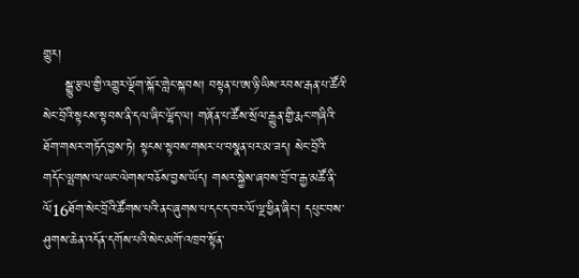གྱུར།
     སྒྱུ་རྩལ་གྱི་འགྱུར་ལྡོག་སྐོར་གླེང་སྐབས། བསྟན་པ་ཨ་ཉི་ཡིས་རབས་རྒན་པ་ཚོའི་སེང་བྲོའི་སྟངས་སྟབས་ནི་དལ་ཞིང་ལྷོད་ལ། གཞོན་པ་ཚོས་སྲོལ་རྒྱུན་གྱི་རྨང་གཞིའི་ཐོག་གསར་གཏོད་བྱས་ཏེ། སྟངས་སྟབས་གསར་པ་བསྣན་པར་མ་ཟད། སེང་བྲོའི་གདོང་ལྤགས་ལ་ཡང་ལེགས་བཅོས་བྱས་ཡོད། གསར་སྐྱེས་ཞབས་བྲོ་བ་རྒྱ་མཚོ་ནི་ལོ16ཐོག་སེང་བྲོའི་ཚོགས་པའི་ནང་ཞུགས་པ་དང་ད་བར་ལོ་ལྔ་ཕྱིན་ཞིང་། དཔུང་བས་ཤུགས་ཆེན་འདོན་དགོས་པའི་སེང་མགོ་འཁྲབ་སྟོན་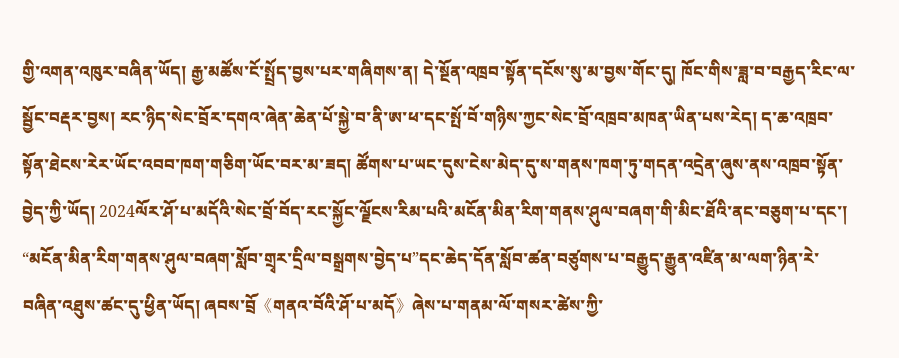གྱི་འགན་འཁུར་བཞིན་ཡོད། རྒྱ་མཚོས་ངོ་སྤྲོད་བྱས་པར་གཞིགས་ན། དེ་སྔོན་འཁྲབ་སྟོན་དངོས་སུ་མ་བྱས་གོང་དུ། ཁོང་གིས་ཟླ་བ་བརྒྱད་རིང་ལ་སྦྱོང་བརྡར་བྱས། རང་ཉིད་སེང་བྲོར་དགའ་ཞེན་ཆེན་པོ་སྐྱེ་བ་ནི་ཨ་ཕ་དང་སྤོ་བོ་གཉིས་ཀྱང་སེང་བྲོ་འཁྲབ་མཁན་ཡིན་པས་རེད། ད་ཆ་འཁྲབ་སྟོན་ཐེངས་རེར་ཡོང་འབབ་ཁག་གཅིག་ཡོང་བར་མ་ཟད། ཚོགས་པ་ཡང་དུས་ངེས་མེད་དུ་ས་གནས་ཁག་ཏུ་གདན་འདྲེན་ཞུས་ནས་འཁྲབ་སྟོན་བྱེད་ཀྱི་ཡོད། 2024ལོར་ཤོ་པ་མདོའི་སེང་བྲོ་བོད་རང་སྐྱོང་ལྗོངས་རིམ་པའི་མངོན་མིན་རིག་གནས་ཤུལ་བཞག་གི་མིང་ཐོའི་ནང་བཅུག་པ་དང་། “མངོན་མིན་རིག་གནས་ཤུལ་བཞག་སློབ་གྲྭར་དྲིལ་བསྒྲགས་བྱེད་པ”དང་ཆེད་དོན་སློབ་ཚན་བཙུགས་པ་བརྒྱུད་རྒྱུན་འཛིན་མ་ལག་ཉིན་རེ་བཞིན་འཐུས་ཚང་དུ་ཕྱིན་ཡོད། ཞབས་བྲོ《གནའ་བོའི་ཤོ་པ་མདོ》ཞེས་པ་གནམ་ལོ་གསར་ཚེས་ཀྱི་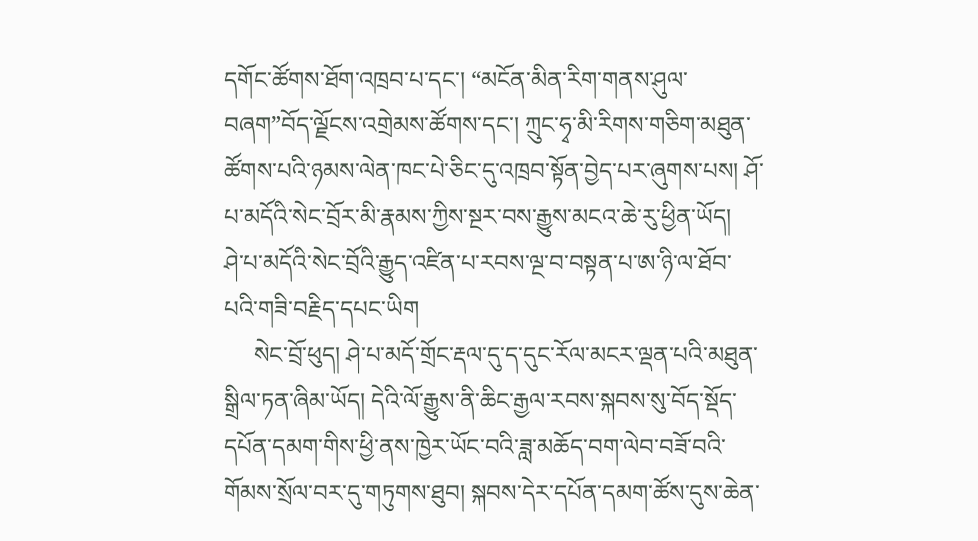དགོང་ཚོགས་ཐོག་འཁྲབ་པ་དང་། “མངོན་མིན་རིག་གནས་ཤུལ་བཞག”བོད་ལྗོངས་འགྲེམས་ཚོགས་དང་། ཀྲུང་ཧྭ་མི་རིགས་གཅིག་མཐུན་ཚོགས་པའི་ཉམས་ལེན་ཁང་པེ་ཅིང་དུ་འཁྲབ་སྟོན་བྱེད་པར་ཞུགས་པས། ཤོ་པ་མདོའི་སེང་བྲོར་མི་རྣམས་ཀྱིས་སྔར་བས་རྒྱུས་མངའ་ཆེ་རུ་ཕྱིན་ཡོད།
ཤེ་པ་མདོའི་སེང་བྲོའི་རྒྱུད་འཛིན་པ་རབས་ལྔ་བ་བསྟན་པ་ཨ་ཉི་ལ་ཐོབ་པའི་གཟི་བརྗིད་དཔང་ཡིག
     སེང་བྲོ་ཕུད། ཤེ་པ་མདོ་གྲོང་རྡལ་དུ་ད་དུང་རོལ་མངར་ལྡན་པའི་མཐུན་སྒྲིལ་ཏན་ཞིམ་ཡོད། དེའི་ལོ་རྒྱུས་ནི་ཆིང་རྒྱལ་རབས་སྐབས་སུ་བོད་སྡོད་དཔོན་དམག་གིས་ཕྱི་ནས་ཁྱེར་ཡོང་བའི་ཟླ་མཆོད་བག་ལེབ་བཟོ་བའི་གོམས་སྲོལ་བར་དུ་གཏུགས་ཐུབ། སྐབས་དེར་དཔོན་དམག་ཚོས་དུས་ཆེན་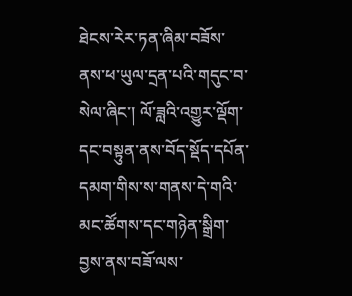ཐེངས་རེར་ཏན་ཞིམ་བཟོས་ནས་ཕ་ཡུལ་དྲན་པའི་གདུང་བ་སེལ་ཞིང་། ལོ་ཟླའི་འགྱུར་ལྡོག་དང་བསྟུན་ནས་བོད་སྡོད་དཔོན་དམག་གིས་ས་གནས་དེ་གའི་མང་ཚོགས་དང་གཉེན་སྒྲིག་བྱས་ནས་བཟོ་ལས་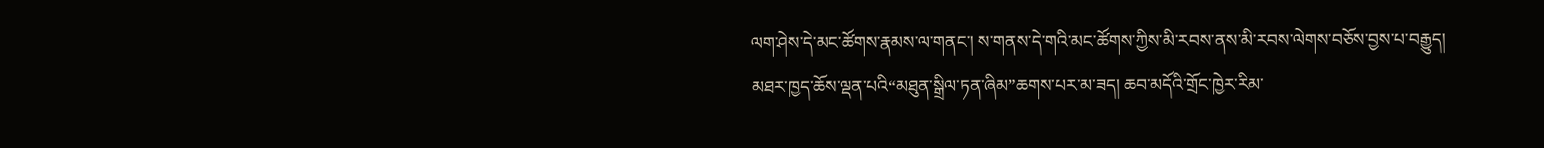ལག་ཤེས་དེ་མང་ཚོགས་རྣམས་ལ་གནང་། ས་གནས་དེ་གའི་མང་ཚོགས་ཀྱིས་མི་རབས་ནས་མི་རབས་ལེགས་བཅོས་བྱས་པ་བརྒྱུད། མཐར་ཁྱད་ཆོས་ལྡན་པའི“མཐུན་སྒྲིལ་ཏན་ཞིམ”ཆགས་པར་མ་ཟད། ཆབ་མདོའི་གྲོང་ཁྱེར་རིམ་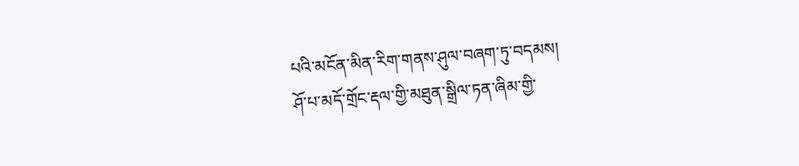པའི་མངོན་མིན་རིག་གནས་ཤུལ་བཞག་ཏུ་བདམས།
ཤོ་པ་མདོ་གྲོང་རྡལ་གྱི་མཐུན་སྒྲིལ་ཏན་ཞིམ་གྱི་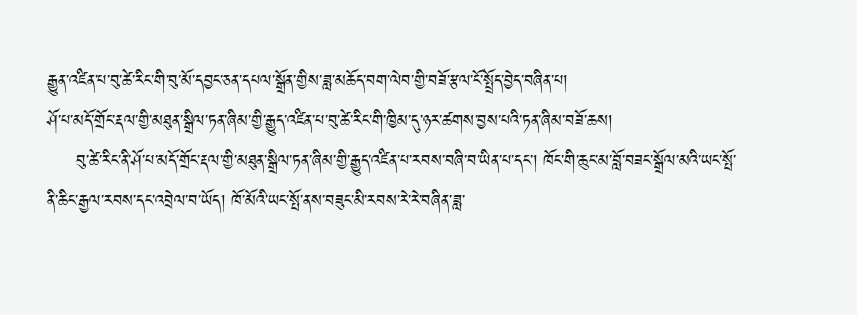རྒྱུན་འཛིན་པ་བུ་ཚེ་རིང་གི་བུ་མོ་དབྱང་ཅན་དཔལ་སྒྲོན་གྱིས་ཟླ་མཆོད་བག་ལེབ་གྱི་བཟོ་རྩལ་ངོ་སྤྲོད་བྱེད་བཞིན་པ།
ཤོ་པ་མདོ་གྲོང་རྡལ་གྱི་མཐུན་སྒྲིལ་ཏན་ཞིམ་གྱི་རྒྱུད་འཛིན་པ་བུ་ཚེ་རིང་གི་ཁྱིམ་དུ་ཉར་ཚགས་བྱས་པའི་ཏན་ཞིམ་བཟོ་ཆས།
     བུ་ཚེ་རིང་ནི་ཤོ་པ་མདོ་གྲོང་རྡལ་གྱི་མཐུན་སྒྲིལ་ཏན་ཞིམ་གྱི་རྒྱུད་འཛིན་པ་རབས་བཞི་བ་ཡིན་པ་དང་། ཁོང་གི་ཆུང་མ་བློ་བཟང་སྒྲོལ་མའི་ཡང་སྤོ་ནི་ཆིང་རྒྱལ་རབས་དང་འབྲེལ་བ་ཡོད། ཁོ་མོའི་ཡང་སྤོ་ནས་བཟུང་མི་རབས་རེ་རེ་བཞིན་ཟླ་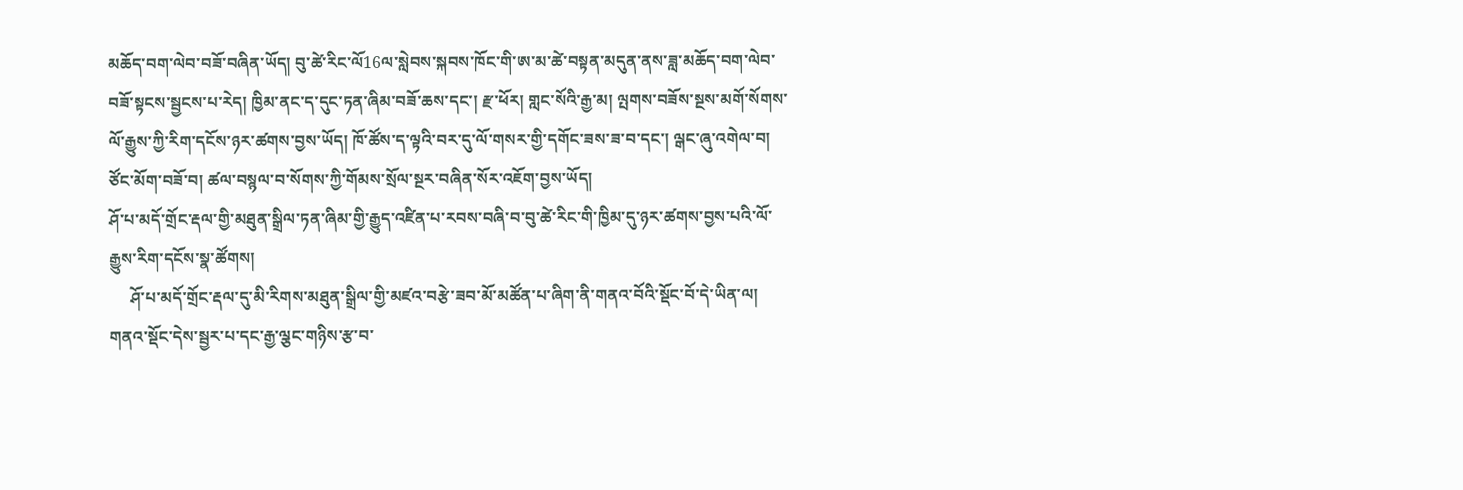མཆོད་བག་ལེབ་བཟོ་བཞིན་ཡོད། བུ་ཚེ་རིང་ལོ16ལ་སླེབས་སྐབས་ཁོང་གི་ཨ་མ་ཚེ་བསྟན་མདུན་ནས་ཟླ་མཆོད་བག་ལེབ་བཟོ་སྟངས་སྦྱངས་པ་རེད། ཁྱིམ་ནང་ད་དུང་ཏན་ཞིམ་བཟོ་ཆས་དང་། རྫ་ཕོར། གླང་སོའི་རྒྱ་མ། ལྤགས་བཟོས་སྔས་མགོ་སོགས་ལོ་རྒྱུས་ཀྱི་རིག་དངོས་ཉར་ཚགས་བྱས་ཡོད། ཁོ་ཚོས་ད་ལྟའི་བར་དུ་ལོ་གསར་གྱི་དགོང་ཟས་ཟ་བ་དང་། ལྒང་ཞུ་འགེལ་བ། ཙོང་མོག་བཟོ་བ། ཚལ་བསྙལ་བ་སོགས་ཀྱི་གོམས་སྲོལ་སྔར་བཞིན་སོར་འཇོག་བྱས་ཡོད།
ཤོ་པ་མདོ་གྲོང་རྡལ་གྱི་མཐུན་སྒྲིལ་ཏན་ཞིམ་གྱི་རྒྱུད་འཛིན་པ་རབས་བཞི་བ་བུ་ཚེ་རིང་གི་ཁྱིམ་དུ་ཉར་ཚགས་བྱས་པའི་ལོ་རྒྱུས་རིག་དངོས་སྣ་ཚོགས།
     ཤོ་པ་མདོ་གྲོང་རྡལ་དུ་མི་རིགས་མཐུན་སྒྲིལ་གྱི་མཛའ་བརྩེ་ཟབ་མོ་མཚོན་པ་ཞིག་ནི་གནའ་བོའི་སྡོང་བོ་དེ་ཡིན་ལ། གནའ་སྡོང་དེས་སྦྱར་པ་དང་རྒྱ་ལྕང་གཉིས་རྩ་བ་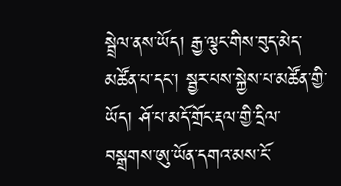སྦྲེལ་ནས་ཡོད། རྒྱ་ལྕང་གིས་བུད་མེད་མཚོན་པ་དང་། སྦྱར་པས་སྐྱེས་པ་མཚོན་གྱི་ཡོད། ཤོ་པ་མདོ་གྲོང་རྡལ་གྱི་དྲིལ་བསྒྲགས་ཨུ་ཡོན་དགའ་མས་ངོ་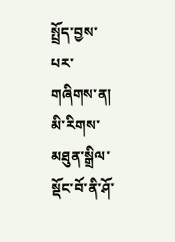སྤྲོད་བྱས་པར་གཞིགས་ན། མི་རིགས་མཐུན་སྒྲིལ་སྡོང་བོ་ནི་ཤོ་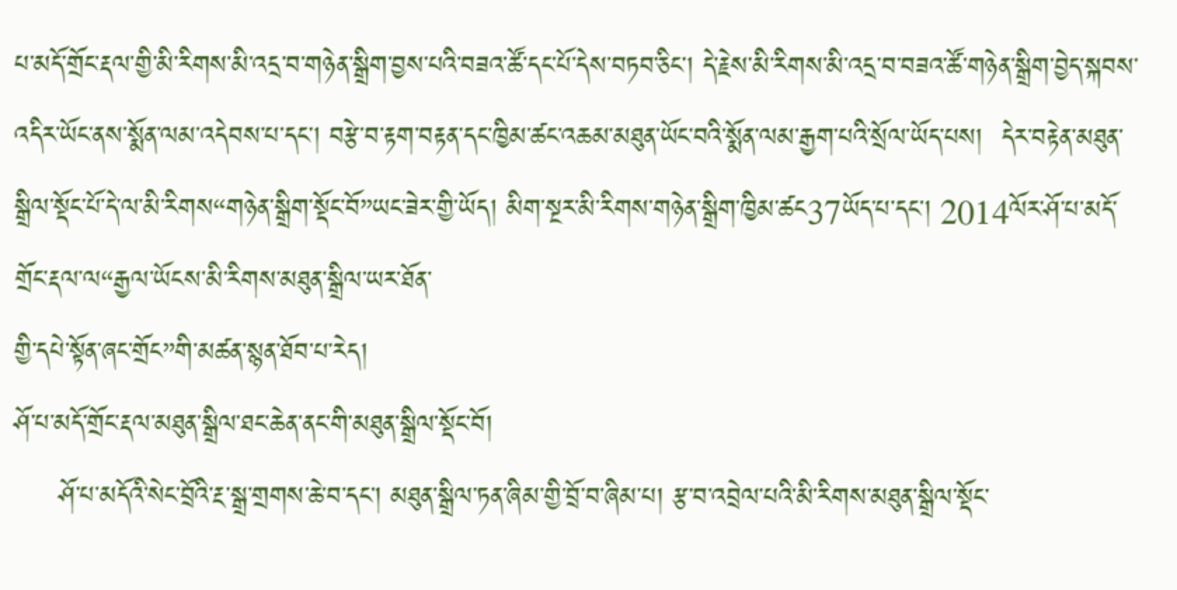པ་མདོ་གྲོང་རྡལ་གྱི་མི་རིགས་མི་འདྲ་བ་གཉེན་སྒྲིག་བྱས་པའི་བཟའ་ཚོ་དང་པོ་དེས་བཏབ་ཅིང་། དེ་རྗེས་མི་རིགས་མི་འདྲ་བ་བཟའ་ཚོ་གཉེན་སྒྲིག་བྱེད་སྐབས་འདིར་ཡོང་ནས་སྨོན་ལམ་འདེབས་པ་དང་། བརྩེ་བ་རྟག་བརྟན་དང་ཁྱིམ་ཚང་འཆམ་མཐུན་ཡོང་བའི་སྨོན་ལམ་རྒྱག་པའི་སྲོལ་ཡོད་པས།  དེར་བརྟེན་མཐུན་སྒྲིལ་སྡོང་པོ་དེ་ལ་མི་རིགས“གཉེན་སྒྲིག་སྡོང་བོ”ཡང་ཟེར་གྱི་ཡོད། མིག་སྔར་མི་རིགས་གཉེན་སྒྲིག་ཁྱིམ་ཚང37ཡོད་པ་དང་། 2014ལོར་ཤོ་པ་མདོ་གྲོང་རྡལ་ལ“རྒྱལ་ཡོངས་མི་རིགས་མཐུན་སྒྲིལ་ཡར་ཐོན་
གྱི་དཔེ་སྟོན་ཞང་གྲོང”གི་མཚན་སྙན་ཐོབ་པ་རེད།
ཤོ་པ་མདོ་གྲོང་རྡལ་མཐུན་སྒྲིལ་ཐང་ཆེན་ནང་གི་མཐུན་སྒྲིལ་སྡོང་བོ།
     ཤོ་པ་མདོའི་སེང་བྲོའི་རྔ་སྒྲ་གྲགས་ཆེ་བ་དང་། མཐུན་སྒྲིལ་ཏན་ཞིམ་གྱི་བྲོ་བ་ཞིམ་པ། རྩ་བ་འབྲེལ་པའི་མི་རིགས་མཐུན་སྒྲིལ་སྡོང་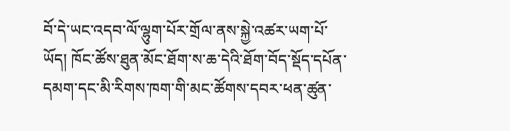བོ་དེ་ཡང་འདབ་ལོ་ལྷུག་པོར་གྲོལ་ནས་སྐྱེ་འཚར་ཡག་པོ་ཡོད། ཁོང་ཚོས་ཐུན་མོང་ཐོག་ས་ཆ་དེའི་ཐོག་བོད་སྡོད་དཔོན་དམག་དང་མི་རིགས་ཁག་གི་མང་ཚོགས་དབར་ཕན་ཚུན་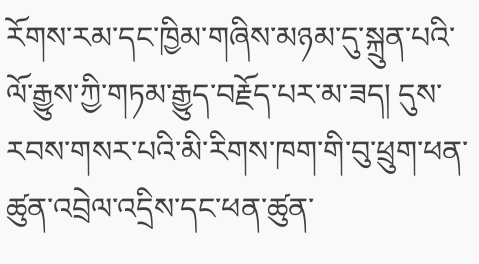རོགས་རམ་དང་ཁྱིམ་གཞིས་མཉམ་དུ་སྐྲུན་པའི་ལོ་རྒྱུས་ཀྱི་གཏམ་རྒྱུད་བརྗོད་པར་མ་ཟད། དུས་རབས་གསར་པའི་མི་རིགས་ཁག་གི་བུ་ཕྲུག་ཕན་ཚུན་འབྲེལ་འདྲིས་དང་ཕན་ཚུན་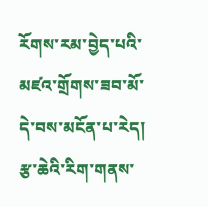རོགས་རམ་བྱེད་པའི་མཛའ་གྲོགས་ཟབ་མོ་དེ་བས་མངོན་པ་རེད། རྩ་ཆེའི་རིག་གནས་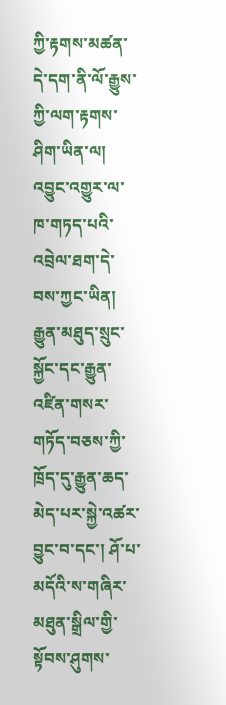ཀྱི་རྟགས་མཚན་དེ་དག་ནི་ལོ་རྒྱུས་ཀྱི་ལག་རྟགས་ཤིག་ཡིན་ལ། འབྱུང་འགྱུར་ལ་ཁ་གཏད་པའི་འབྲེལ་ཐག་དེ་བས་ཀྱང་ཡིན། རྒྱུན་མཐུད་སྲུང་སྐྱོང་དང་རྒྱུན་འཛིན་གསར་གཏོད་བཅས་ཀྱི་ཁྲོད་དུ་རྒྱུན་ཆད་མེད་པར་སྐྱེ་འཚར་བྱུང་བ་དང་། ཤོ་པ་མདོའི་ས་གཞིར་མཐུན་སྒྲིལ་གྱི་སྟོབས་ཤུགས་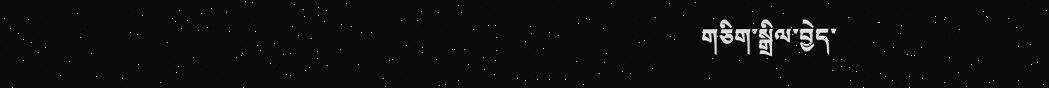གཅིག་སྒྲིལ་བྱེད་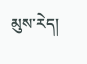མུས་རེད།